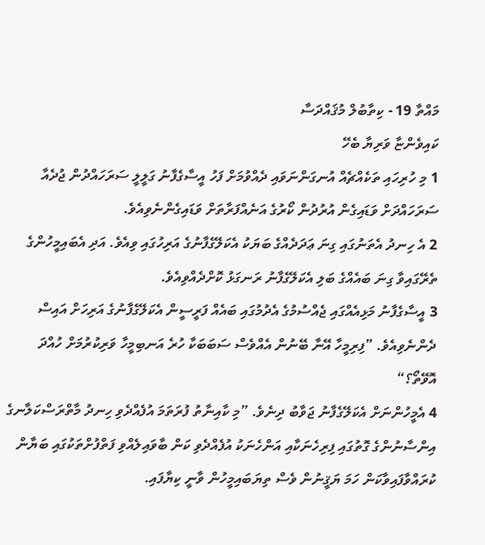މައްތާ 19 - ކިތާބުލް މުޤައްދަސާ
ކައިވެންޏާ ވަރިޔާ ބެހޭ
1 މި ހުރިހައި ތަކެއްޗެއް އުނގަންނަވައި ދެއްވުމަށް ފަހު އީސާގެފާނު ގަލީލީ ސަރަހައްދުން ޖުދެއާ ސަރަހައްދަށް ވަޑައިގެން އުރުދުން ކޯރުގެ އަނެއްފަރާތަށް ވަޑައިގެންނެވިއެވެ.
2 އެ ހިނދު އެތަނުގައި ގިނަ ޢަދަދެއްގެ ބަޔަކު އެކަލޭގެފާނުގެ އަރިހުގައި ވިއެވެ. އަދި އެބައިމީހުންގެ ތެރޭގައިވާ ގިނަ ބައެއްގެ ބަލި އެކަލޭގެފާނު ރަނގަޅު ކޮށްދެއްވިއެވެ.
3 އީސާގެފާނު މަޅިއެއްގައި ޖެއްސުމުގެ އެދުމުގައި ބައެއް ފަރީސީން އެކަލޭގެފާނުގެ އަރިހަށް އައިސް ދެންނެވިއެވެ. ”ފިރިމީހާ އޭނާ ބޭނުން އެއްވެސް ސަބަބަކާ ހުރެ އަނބިމީހާ ވަރިކުރުމަށް ހުއްދަ އޮވޭތޯ؟“
4 އެމީހުންނަށް އެކަލޭގެފާނު ޖަވާބު ދިނެވެ. ”މި ކާއިނާތު ފުރަތަމަ އުފެއްދެވި ހިނދު މާތްރަސްކަލާނގެ އިންސާނުންގެ ގޮތުގައި ފިރިހެނަކާއި އަންހެނަކު އުފެއްދެވި ކަން ބާވައިލެއްވި ފަތްފުށްތަކުގައި ބަޔާން ކުރައްވާފައިވާކަން ހަމަ ޔަޤީނުން ވެސް ތިޔަބައިމީހުން ވާނީ ކިޔާފައި.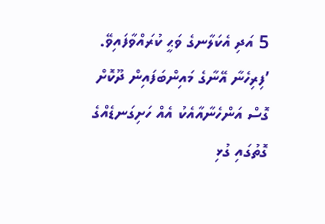5 އަދި އެކަލާނގެ ވަޙީ ކުރައްވާފައިވޭ. ’ފިރިހެނާ އޭނާގެ މައިންބަފައިން ދޫކޮށް ގޮސް އަންހެނާއާއެކު އެއް ހަށިގަނޑެއްގެ ގޮތުގައި ގުޅި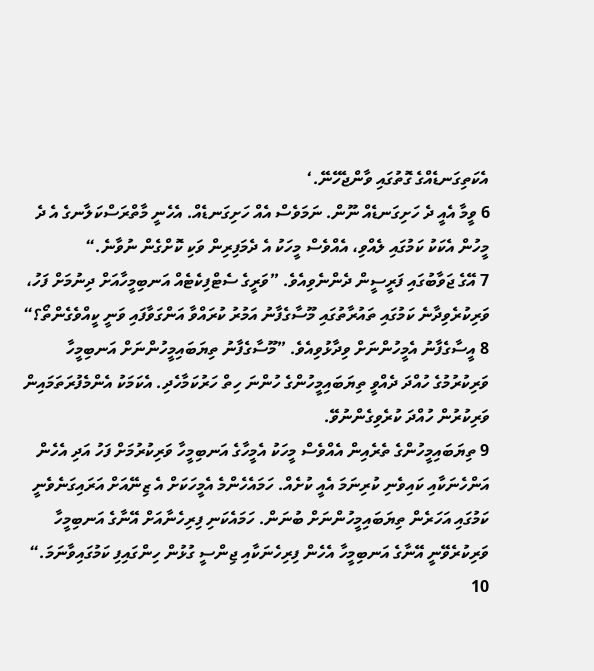އެކަތިގަނޑެއްގެ ގޮތުގައި ވާންޖެހޭނޭ.‘
6 ވީމާ އެއީ ދެ ހަށިގަނޑެއް ނޫން. ނަމަވެސް އެއް ހަށިގަނޑެއް. އެހެނީ މާތްރަސްކަލާނގެ އެ ދެ މީހުން އެކަކު ކަމުގައި ލެއްވި، އެއްވެސް މީހަކު އެ ދެމަފިރިން ވަކި ކޮށްގެން ނުވާނެ.“
7 އޭގެ ޖަވާބުގައި ފަރީސީން ދެންނެވިއެވެ. ”ވަރީގެ ސެޓްފިކެޓެއް އަނބިމީހާއަށް ދިނުމަށް ފަހު، ވަރިކުރެވިދާނެ ކަމުގައި ތައުރާތުގައި މޫސާގެފާނު އަމުރު ކުރައްވާ އަންގަވާފައި ވަނީ ކީއްވެގެންތޯ؟“
8 އީސާގެފާނު އެމީހުންނަށް ވިދާޅުވިއެވެ. ”މޫސާގެފާނު ތިޔަބައިމީހުންނަށް އަނބިމީހާ ވަރިކުރުމުގެ ހުއްދަ ދެއްވީ ތިޔަބައިމީހުންގެ ހުންނަ ހިތް ހަރުކަމާހެދި. އެކަމަކު އެންމެފުރަތަމައިން ވަރިކުރުން ހުއްދަ ކުރެވިގެންނުވޭ.
9 ތިޔަބައިމީހުންގެ ތެރެއިން އެއްވެސް މީހަކު އެމީހާގެ އަނބިމީހާ ވަރިކުރުމަށް ފަހު އަދި އެހެން އަންހެނަކާއި ކައިވެނި ކުރިނަމަ އެއީ ކުށެއް. ހަމައެހެންމެ އެމީހަކަށް އެ ޒިނޭއަށް އަރައިގަނެވެނީ ކަމުގައި އަހަރެން ތިޔަބައިމީހުންނަށް ބުނަން. ހަމައެކަނި ފިރިހެނާއަށް އޭނާގެ އަނބިމީހާ ވަރިކުރެވޭނީ އޭނާގެ އަނބިމީހާ އެހެން ފިރިހެނަކާއި ޖިންސީ ގުޅުން ހިންގައިފި ކަމުގައިވާނަމަ.“
10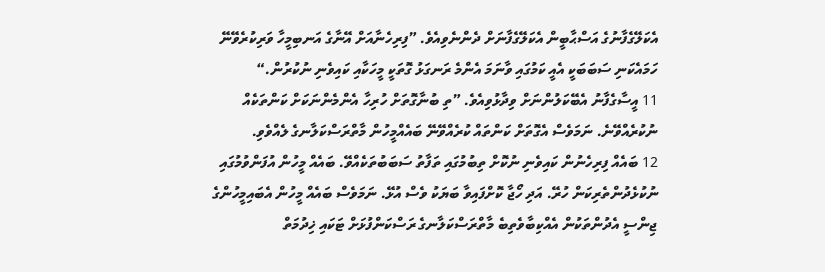އެކަލޭގެފާނުގެ އަސްޙާބީން އެކަލޭގެފާނަށް ދެންނެވިއެވެ. ”ފިރިހެނާއަށް އޭނާގެ އަނބިމީހާ ވަރިކުރެވޭނޭ ހަމައެކަނި ސަބަބަކީ އެއީ ކަމުގައި ވާނަމަ އެންމެ ރަނގަޅު ގޮތަކީ މީހަކާއި ކައިވެނި ނުކުރުން.“
11 އީސާގެފާނު އެބޭކަލުންނަށް ވިދާޅުވިއެވެ. ”ތި ބުނާގޮތަށް ހުރިހާ އެންމެންނަކަށް ކަންތަކެއް ނުކުރެއްވޭނެ. ނަމަވެސް އެގޮތަށް ކަންތައް ކުރެއްވޭނޭ ބައެއްމީހުން މާތްރަސްކަލާނގެ ލެއްވެވި.
12 ބައެއް ފިރިހެނުން ކައިވެނި ނުކޮށް ތިބުމުގައި ތަފާތު ސަބަބުތަކެއްވޭ. ބައެއް މީހުން އުފަންވުމުގައި ނުކުޅެދުންތެރިކަން ހުރޭ. އަދި ހޯޖާ ކޮށްފައިވާ ބަޔަކު ވެސް އުޅޭ. ނަމަވެސް ބައެއް މީހުން އެބައިމީހުންގެ ޖިންސީ އެދުންތަކުން އެއްކިބާވެތިބެ މާތްރަސްކަލާނގެ ރަސްކަންފުޅަށް ޓަކައި ޚިދުމަތް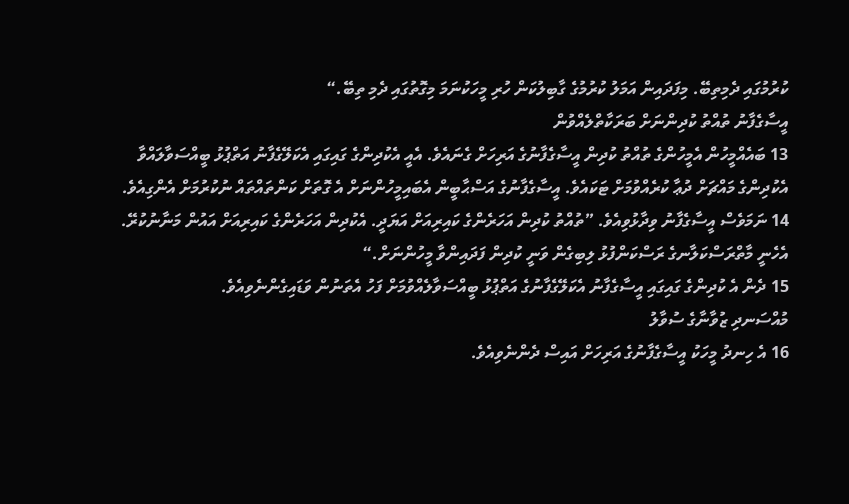ކުރުމުގައި ދެމިތިބޭ. މިފަދައިން އަމަލު ކުރުމުގެ ގާބިލުކަން ހުރި މީހަކުނަމަ މިގޮތުގައި ދެމި ތިބޭ.“
އީސާގެފާނު ތުއްތު ކުދިންނަށް ބަރަކާތްލެއްވުން
13 ބައެއްމީހުން އެމީހުންގެ ތުއްތު ކުދިން އީސާގެފާނުގެ އަރިހަށް ގެނައެވެ. އެއީ އެކުދިންގެ ގައިގައި އެކަލޭގެފާނު އަތްޕުޅު ބީއްސަވާލައްވާ އެކުދިންގެ މައްޗަށް ދުޢާ ކުރެއްވުމަށް ޓަކައެވެ. އީސާގެފާނުގެ އަސްޙާބީން އެބައިމީހުންނަށް އެ ގޮތަށް ކަންތައްތައް ނުކުރުމަށް އެންގިއެވެ.
14 ނަމަވެސް އީސާގެފާނު ވިދާޅުވިއެވެ. ”ތުއްތު ކުދިން އަހަރެންގެ ކައިރިއަށް އަޔަދީ. އެކުދިން އަހަރެންގެ ކައިރިއަށް އައުން މަނާނުކުރޭ. އެހެނީ މާތްރަސްކަލާނގެ ރަސްކަންފުޅު ލިބިގެން ވަނީ ކުދިން ފަދައިންވާ މީހުންނަށް.“
15 ދެން އެ ކުދިންގެ ގައިގައި އީސާގެފާނު އެކަލޭގެފާނުގެ އަތްޕުޅު ބީއްސަވާލެއްވުމަށް ފަހު އެތަނުން ވަޑައިގެންނެވިއެވެ.
މުއްސަނދި ޒުވާނާގެ ސުވާލު
16 އެ ހިނދު މީހަކު އީސާގެފާނުގެ އަރިހަށް އައިސް ދެންނެވިއެވެ.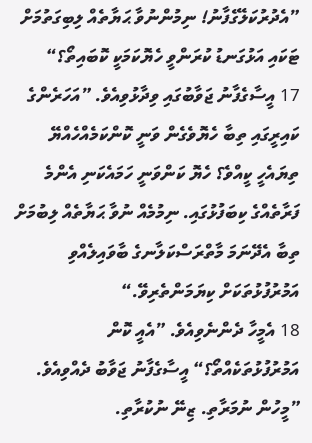”އެދުރުކަލޭގެފާނު! ނިމުންނުވާ ޙަޔާތެއް ލިބިގަތުމަށް ޓަކައި އަޅުގަނޑު ކުރަންވީ ހެޔޮކަމަކީ ކޮބައިތޯ؟“
17 އީސާގެފާނު ޖަވާބުގައި ވިދާޅުވިއެވެ. ”އަހަރެންގެ ކައިރީގައި ތިބާ ހެޔޮވެގެން ވަނީ ކޮންކަމެއްހެއްޔޭ ތިޔައެހީ ކީއްވެ؟ ހެޔޮ ކަންވަނީ ހަމައެކަނި އެންމެ ފަރާތެއްގެ ކިބަފުޅުގައި. ނިމުމެއް ނުވާ ޙަޔާތެއް ލިބުމަށް ތިބާ އެދޭނަމަ މާތްރަސްކަލާނގެ ބާވައިލެއްވި އަމުރުފުޅުތަކަށް ކިޔަމަންތެރިވޭ.“
18 އެމީހާ ދެންނެވިއެވެ. ”އެއީ ކޮން އަމުރުފުޅުތަކެއްތޯ؟“ އީސާގެފާނު ޖަވާބު ދެއްވިއެވެ. ”މީހުން ނުމަރާތި. ޒިނޭ ނުކުރާތި.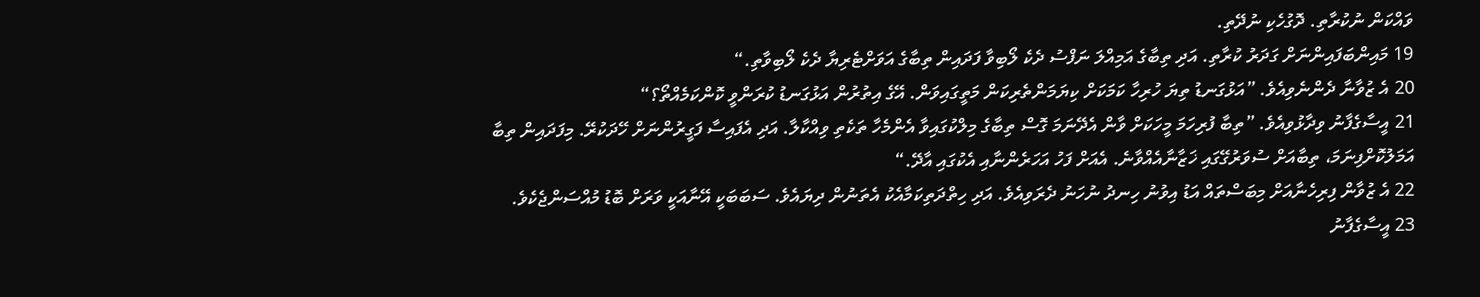ވައްކަން ނުކުރާތި. ދޮގުހެކި ނުދޭތި.
19 މައިންބަފައިންނަށް ގަދަރު ކުރާތި. އަދި ތިބާގެ އަމިއްލަ ނަފްސު ދެކެ ލޯބިވާ ފަދައިން ތިބާގެ އަވަށްޓެރިޔާ ދެކެ ލޯބިވާތި.“
20 އެ ޒުވާނާ ދެންނެވިއެވެ. ”އަޅުގަނޑު ތިޔަ ހުރިހާ ކަމަކަށް ކިޔަމަންތެރިކަން މަތީގައިވަން. އޭގެ އިތުރުން އަޅުގަނޑު ކުރަންވީ ކޮންކަމެއްތޯ؟“
21 އީސާގެފާނު ވިދާޅުވިއެވެ. ”ތިބާ ފުރިހަމަ މީހަކަށް ވާން އެދޭނަމަ ގޮސް ތިބާގެ މިލްކުގައިވާ އެންމެހާ ތަކެތި ވިއްކާލާ. އަދި އެފައިސާ ފަގީރުންނަށް ހޭދަކުރޭ. މިފަދައިން ތިބާ އަމަލުކޮށްފިނަމަ، ތިބާއަށް ސުވަރުގޭގައި ޚަޒާނާއެއްވާނެ. އެއަށް ފަހު އަހަރެންނާއި އެކުގައި އާދޭ.“
22 އެ ޒުވާން ފިރިހެނާއަށް މިބަސްތައް އަޑު އިވުނު ހިނދު ނުހަނު ދެރަވިއެވެ. އަދި ހިތްދަތިކަމާއެކު އެތަނުން ދިޔައެވެ. ސަބަބަކީ އޭނާއަކީ ވަރަށް ބޮޑު މުއްސަންޖެކެވެ.
23 އީސާގެފާނު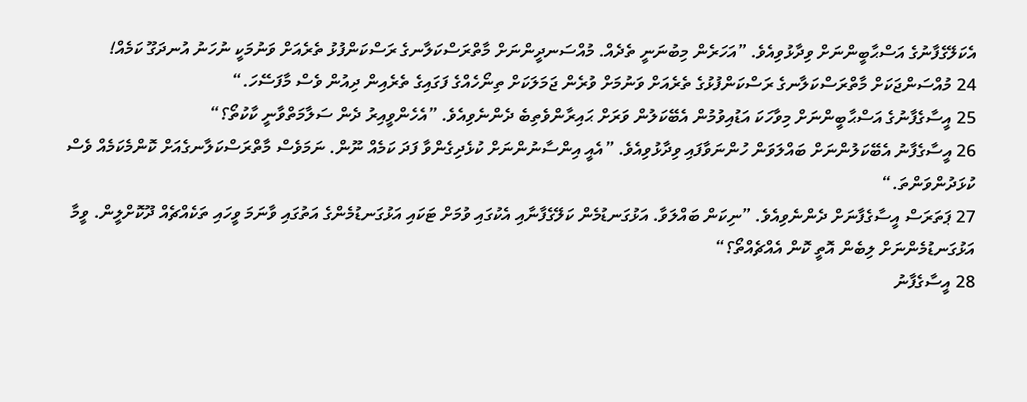އެކަލޭގެފާނުގެ އަސްޙާބީންނަށް ވިދާޅުވިއެވެ. ”އަހަރެން މިބުނަނީ ތެދެއް. މުއްސަނދީންނަށް މާތްރަސްކަލާނގެ ރަސްކަންފުޅު ތެރެއަށް ވަނުމަކީ ނުހަނު އުނދަގޫ ކަމެއް!
24 މުއްސަންޖަކަށް މާތްރަސްކަލާނގެ ރަސްކަންފުޅުގެ ތެރެއަށް ވަނުމަށް ވުރެން ޖަމަލަކަށް ތިނޯހެއްގެ ފަގައިގެ ތެރެއިން ދިއުން ވެސް މާފަސޭހަ.“
25 އީސާގެފާނުގެ އަސްޙާބީންނަށް މިވާހަކަ އަޑުއިވުމުން އެބޭކަލުން ވަރަށް ޙައިރާންވެތިބެ ދެންނެވިއެވެ. ”އެހެންވީއިރު ދެން ސަލާމަތްވާނީ ކާކުތޯ؟“
26 އީސާގެފާނު އެބޭކަލުންނަށް ބައްލަވަން ހުންނަވާފައި ވިދާޅުވިއެވެ. ”އެއީ އިންސާނުންނަށް ކުޅެދިގެންވާ ފަދަ ކަމެއް ނޫން. ނަމަވެސް މާތްރަސްކަލާނގެއަށް ކޮންމެކަމެއް ވެސް ކުޅަދުންވަންތަ.“
27 ޕަތަރަސް އީސާގެފާނަށް ދެންނެވިއެވެ. ”ނިކަން ބައްލަވާ. އަޅުގަނޑުމެން ކަލޭގެފާނާއި އެކުގައި ވުމަށް ޓަކައި އަޅުގަނޑުމެންގެ އަތުގައި ވާނަމަ ވީހައި ތަކެއްޗެއް ދޫކޮށްލީން. ވީމާ އަޅުގަނޑުމެންނަށް ލިބެން އޮތީ ކޮން އެއްޗެއްތޯ؟“
28 އީސާގެފާނު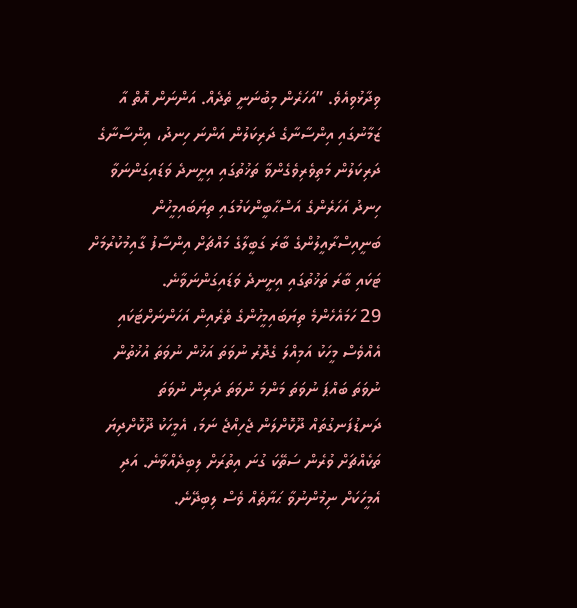ވިދާޅުވިއެވެ. ”އަހަރެން މިބުނަނީ ތެދެއް. އަންނަން އޮތް އާ ޒަމާނުގައި އިންސާނާގެ ދަރިކަލުން އަންނަ ހިނދު، އިންސާނާގެ ދަރިކަލުން މަތިވެރިވެގެންވާ ތަޚުތުގައި އިށީނދެ ވަޑައިގަންނަވާ ހިނދު އަހަރެންގެ އަސްޙާބީންކަމުގައި ތިޔަބައިމީހުން ބަނީއިސްރާއީލުންގެ ބާރަ ގަބީލާގެ މައްޗަށް އިންސާފު ގާއިމުކުރުމަށް ޓަކައި ބާރަ ތަޚުތުގައި އިށީނދެ ވަޑައިގަންނަވާނެ.
29 ހަމައެހެންމެ ތިޔަބައިމީހުންގެ ތެރެއިން އަހަންނަށްޓަކައި އެއްވެސް މީހަކު އަމިއްލަ ގެދޮރު ނުވަތަ އަޚުން ނުވަތަ އުޚުތުން ނުވަތަ ބައްޕަ ނުވަތަ މަންމަ ނުވަތަ ދަރިން ނުވަތަ ދަނޑުފަނގުތައް ދޫކޮށްލަން ޖެހިއްޖެ ނަމަ، އެމީހަކު ދޫކޮށްދިޔަ ތަކެއްޗަށް ވުރެން ސަތޭކަ ގުނަ އިތުރަށް ލިބިދެއްވާނެ. އަދި އެމީހަކަށް ނިމުންނުވާ ޙަޔާތެއް ވެސް ލިބިދޭނެ.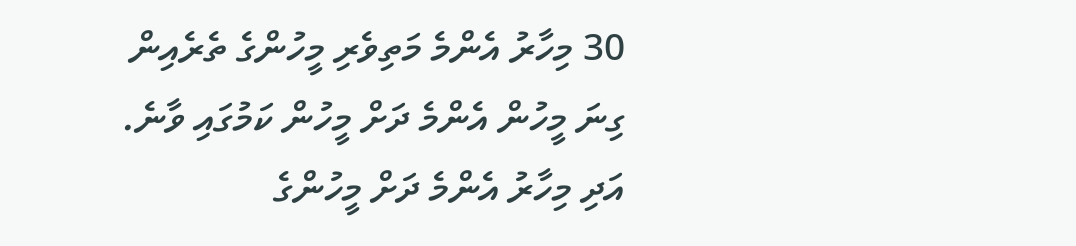30 މިހާރު އެންމެ މަތިވެރި މީހުންގެ ތެރެއިން ގިނަ މީހުން އެންމެ ދަށް މީހުން ކަމުގައި ވާނެ. އަދި މިހާރު އެންމެ ދަށް މީހުންގެ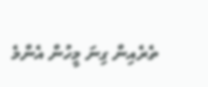ތެރެއިން ގިނަ މީހުން އެންމެ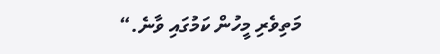މަތިވެރި މީހުން ކަމުގައި ވާނެ.“